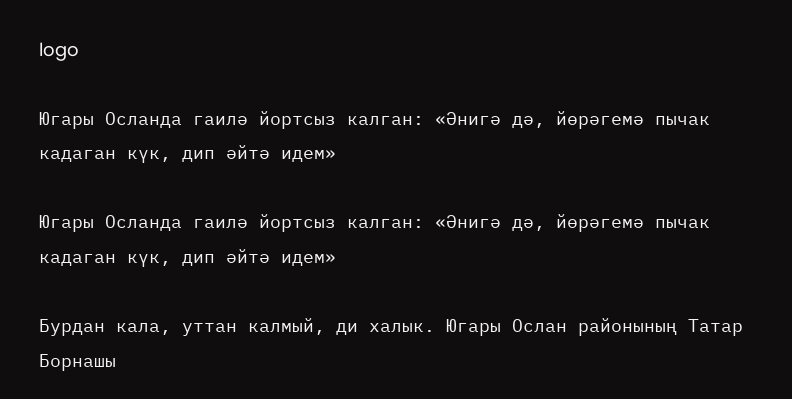logo

Югары Осланда гаилә йортсыз калган: «Әнигә дә, йөрәгемә пычак кадаган күк, дип әйтә идем»

Югары Осланда гаилә йортсыз калган: «Әнигә дә, йөрәгемә пычак кадаган күк, дип әйтә идем»

Бурдан кала, уттан калмый, ди халык. Югары Ослан районының Татар Борнашы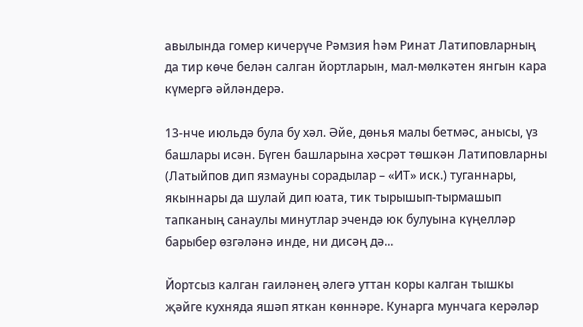авылында гомер кичерүче Рәмзия һәм Ринат Латиповларның да тир көче белән салган йортларын, мал-мөлкәтен янгын кара күмергә әйләндерә.

13-нче июльдә була бу хәл. Әйе, дөнья малы бетмәс, анысы, үз башлары исән. Бүген башларына хәсрәт төшкән Латиповларны (Латыйпов дип язмауны сорадылар – «ИТ» иск.) туганнары, якыннары да шулай дип юата, тик тырышып-тырмашып тапканың санаулы минутлар эчендә юк булуына күңелләр барыбер өзгәләнә инде, ни дисәң дә...

Йортсыз калган гаиләнең әлегә уттан коры калган тышкы җәйге кухняда яшәп яткан көннәре. Кунарга мунчага керәләр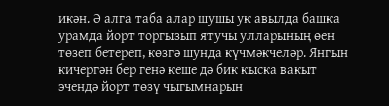икән. Ә алга таба алар шушы ук авылда башка урамда йорт торгызып ятучы улларының өен төзеп бетереп, көзгә шунда күчмәкчеләр. Янгын кичергән бер генә кеше дә бик кыска вакыт эчендә йорт төзү чыгымнарын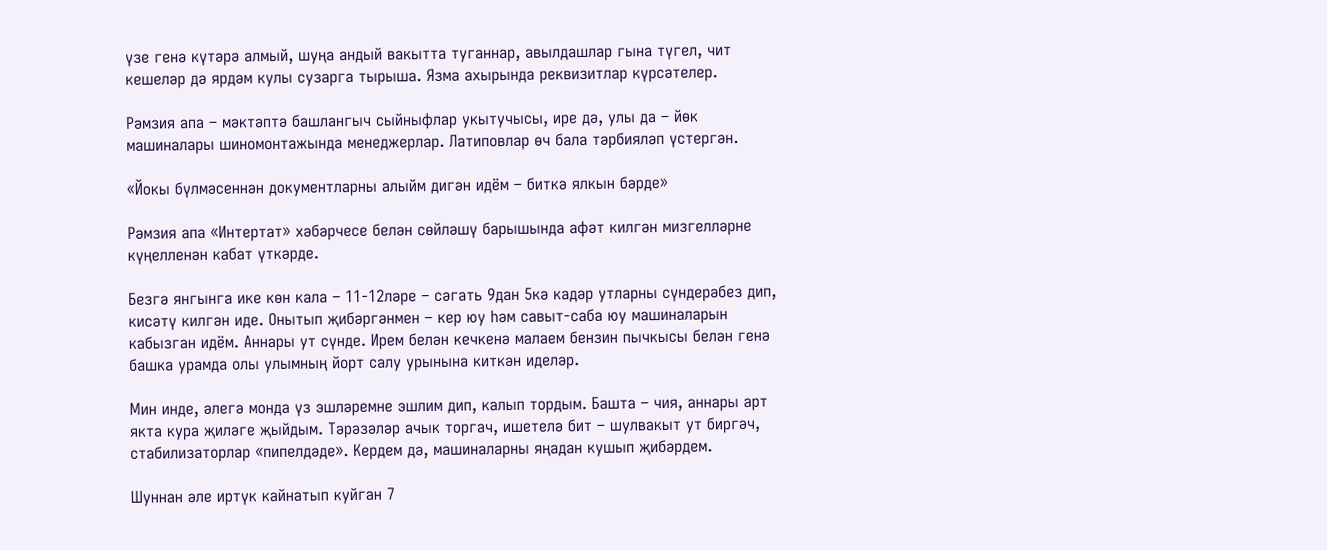үзе генә күтәрә алмый, шуңа андый вакытта туганнар, авылдашлар гына түгел, чит кешеләр дә ярдәм кулы сузарга тырыша. Язма ахырында реквизитлар күрсәтелер.

Рәмзия апа – мәктәптә башлангыч сыйныфлар укытучысы, ире дә, улы да – йөк машиналары шиномонтажында менеджерлар. Латиповлар өч бала тәрбияләп үстергән.

«Йокы бүлмәсеннән документларны алыйм дигән идём – биткә ялкын бәрде»

Рәмзия апа «Интертат» хәбәрчесе белән сөйләшү барышында афәт килгән мизгелләрне күңелленән кабат үткәрде.

Безгә янгынга ике көн кала – 11-12ләре – сәгать 9дан 5кә кадәр утларны сүндерәбез дип, кисәтү килгән иде. Онытып җибәргәнмен – кер юу һәм савыт-саба юу машиналарын кабызган идём. Аннары ут сүнде. Ирем белән кечкенә малаем бензин пычкысы белән генә башка урамда олы улымның йорт салу урынына киткән иделәр.

Мин инде, әлегә монда үз эшләремне эшлим дип, калып тордым. Башта – чия, аннары арт якта кура җиләге җыйдым. Тәрәзәләр ачык торгач, ишетелә бит – шулвакыт ут биргәч, стабилизаторлар «пипелдәде». Кердем дә, машиналарны яңадан кушып җибәрдем.

Шуннан әле иртүк кайнатып куйган 7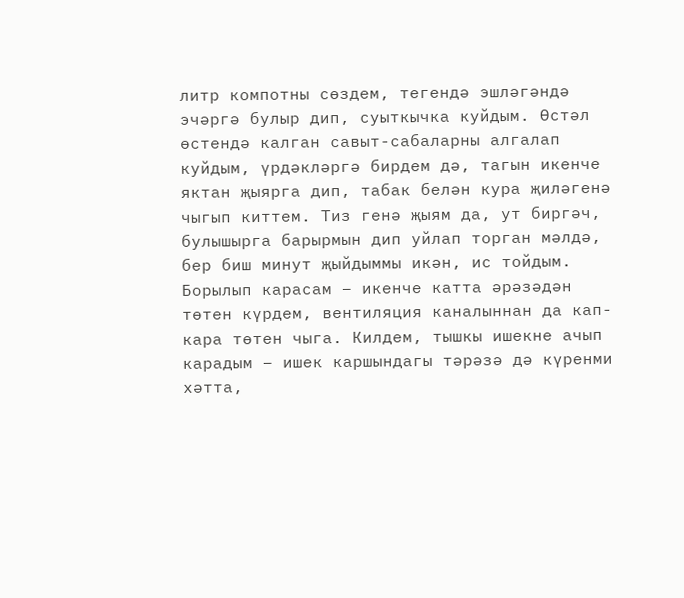литр компотны сөздем, тегендә эшләгәндә эчәргә булыр дип, суыткычка куйдым. Өстәл өстендә калган савыт-сабаларны алгалап куйдым, үрдәкләргә бирдем дә, тагын икенче яктан җыярга дип, табак белән кура җиләгенә чыгып киттем. Тиз генә җыям да, ут биргәч, булышырга барырмын дип уйлап торган мәлдә, бер биш минут җыйдыммы икән, ис тойдым. Борылып карасам – икенче катта әрәзәдән төтен күрдем, вентиляция каналыннан да кап-кара төтен чыга. Килдем, тышкы ишекне ачып карадым – ишек каршындагы тәрәзә дә күренми хәтта,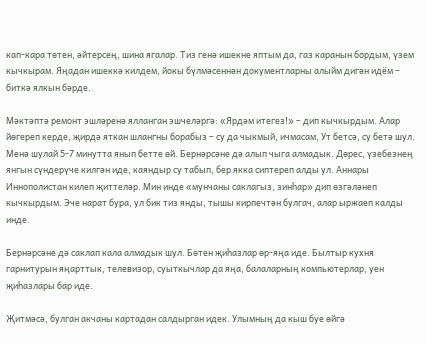кап-кара төтен, әйтерсең, шина ягалар. Тиз генә ишекне яптым да, газ каранын бордым, үзем кычкырам. Яңадан ишеккә килдем, йокы бүлмәсеннән документларны алыйм дигән идём – биткә ялкын бәрде.

Мәктәптә ремонт эшләренә ялланган эшчеләргә: «Ярдәм итегез!» – дип кычкырдым. Алар йөгереп керде, җирдә яткан шлангны борабыз – су да чыкмый, ичмасам, Ут бетсә, су бетә шул. Менә шулай 5-7 минутта янып бетте өй. Бернәрсәне дә алып чыга алмадык. Дөрес, үзебезнең янгын сүндерүче килгән иде, каяндыр су табып, бер якка сиптереп алды ул. Аннары Иннополистан килеп җиттеләр. Мин инде «мунчаны саклагыз, зинһар» дип өзгәләнеп кычкырдым. Эче нарат бура, ул бик тиз янды, тышы кирпечтән булгач, алар ыржаеп калды инде.

Бернәрсәне дә саклап кала алмадык шул. Бөтен җиһазлар өр-яңа иде. Былтыр кухня гарнитурын яңарттык, телевизор, суыткычлар да яңа, балаларның компьютерлар, уен җиһазлары бар иде.

Җитмәсә, булган акчаны картадан салдырган идек. Улымның да кыш буе өйгә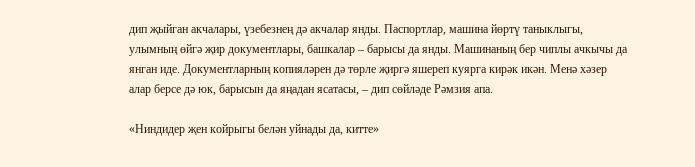дип җыйган акчалары, үзебезнең дә акчалар янды. Паспортлар, машина йөртү таныклыгы, улымның өйгә җир документлары, башкалар – барысы да янды. Машинаның бер чиплы ачкычы да янган иде. Документларның копияләрен дә төрле җиргә яшереп куярга кирәк икән. Менә хәзер алар берсе дә юк, барысын да яңадан ясатасы, – дип сөйләде Рәмзия апа.

«Ниндидер җен койрыгы белән уйнады да, китте»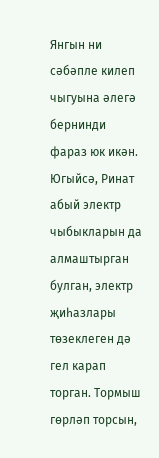Янгын ни сәбәпле килеп чыгуына әлегә бернинди фараз юк икән. Югыйсә, Ринат абый электр чыбыкларын да алмаштырган булган, электр җиһазлары төзеклеген дә гел карап торган. Тормыш гөрләп торсын,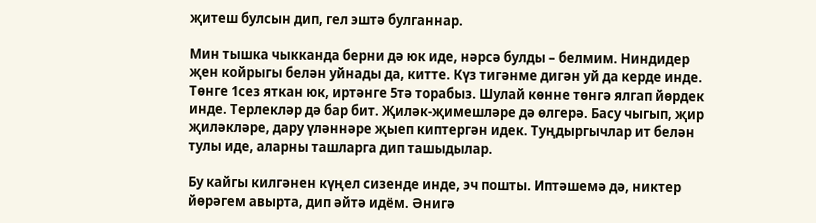җитеш булсын дип, гел эштә булганнар.

Мин тышка чыкканда берни дә юк иде, нәрсә булды – белмим. Ниндидер җен койрыгы белән уйнады да, китте. Күз тигәнме дигән уй да керде инде. Төнге 1сез яткан юк, иртәнге 5тә торабыз. Шулай көнне төнгә ялгап йөрдек инде. Терлекләр дә бар бит. Җиләк-җимешләре дә өлгерә. Басу чыгып, җир җиләкләре, дару үләннәре җыеп киптергән идек. Туңдыргычлар ит белән тулы иде, аларны ташларга дип ташыдылар.

Бу кайгы килгәнен күңел сизенде инде, эч пошты. Иптәшемә дә, никтер йөрәгем авырта, дип әйтә идём. Әнигә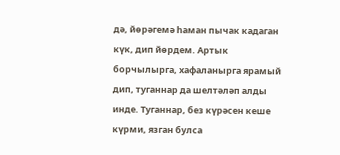дә, йөрәгемә һаман пычак кадаган күк, дип йөрдем. Артык борчылырга, хафаланырга ярамый дип, туганнар да шелтәләп алды инде. Туганнар, без күрәсен кеше күрми, язган булса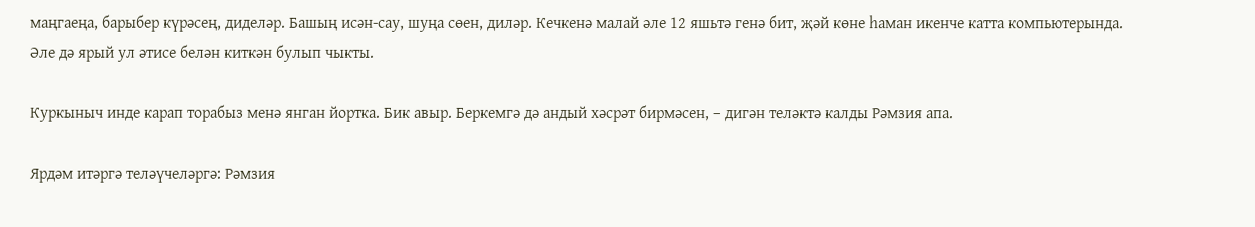маңгаеңа, барыбер күрәсең, диделәр. Башың исән-сау, шуңа сөен, диләр. Кечкенә малай әле 12 яшьтә генә бит, җәй көне һаман икенче катта компьютерында. Әле дә ярый ул әтисе белән киткән булып чыкты.

Куркыныч инде карап торабыз менә янган йортка. Бик авыр. Беркемгә дә андый хәсрәт бирмәсен, – дигән теләктә калды Рәмзия апа.

Ярдәм итәргә теләүчеләргә: Рәмзия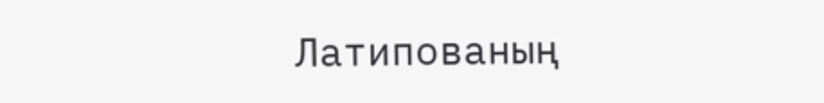Латипованың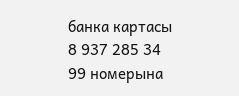банка картасы 8 937 285 34 99 номерына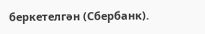беркетелгән (Сбербанк).